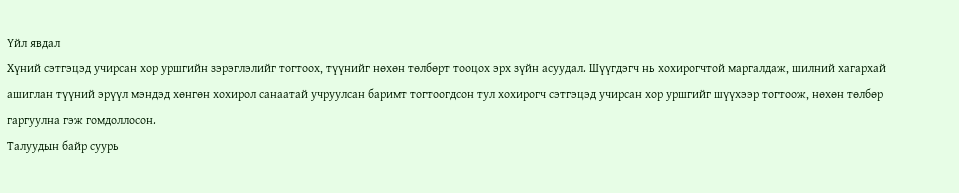Үйл явдал
Хүний сэтгэцэд учирсан хор уршгийн зэрэглэлийг тогтоох, түүнийг нөхөн төлбөрт тооцох эрх зүйн асуудал. Шүүгдэгч нь хохирогчтой маргалдаж, шилний хагархай ашиглан түүний эрүүл мэндэд хөнгөн хохирол санаатай учруулсан баримт тогтоогдсон тул хохирогч сэтгэцэд учирсан хор уршгийг шүүхээр тогтоож, нөхөн төлбөр гаргуулна гэж гомдоллосон.
Талуудын байр суурь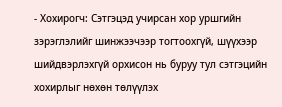- Хохирогч: Сэтгэцэд учирсан хор уршгийн зэрэглэлийг шинжээчээр тогтоохгүй, шүүхээр шийдвэрлэхгүй орхисон нь буруу тул сэтгэцийн хохирлыг нөхөн төлүүлэх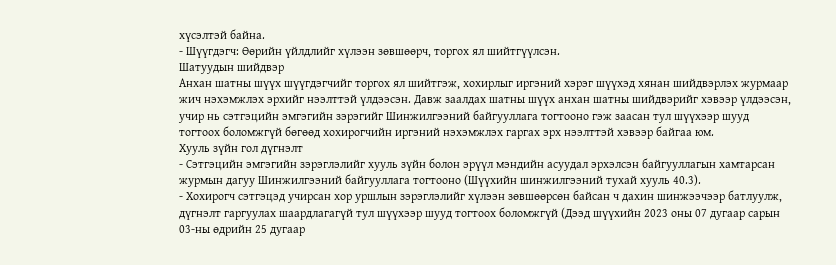хүсэлтэй байна.
- Шүүгдэгч: Өөрийн үйлдлийг хүлээн зөвшөөрч, торгох ял шийтгүүлсэн.
Шатуудын шийдвэр
Анхан шатны шүүх шүүгдэгчийг торгох ял шийтгэж, хохирлыг иргэний хэрэг шүүхэд хянан шийдвэрлэх журмаар жич нэхэмжлэх эрхийг нээлттэй үлдээсэн. Давж заалдах шатны шүүх анхан шатны шийдвэрийг хэвээр үлдээсэн, учир нь сэтгэцийн эмгэгийн зэрэгийг Шинжилгээний байгууллага тогтооно гэж заасан тул шүүхээр шууд тогтоох боломжгүй бөгөөд хохирогчийн иргэний нэхэмжлэх гаргах эрх нээлттэй хэвээр байгаа юм.
Хууль зүйн гол дүгнэлт
- Сэтгэцийн эмгэгийн зэрэглэлийг хууль зүйн болон эрүүл мэндийн асуудал эрхэлсэн байгууллагын хамтарсан журмын дагуу Шинжилгээний байгууллага тогтооно (Шүүхийн шинжилгээний тухай хууль 40.3).
- Хохирогч сэтгэцэд учирсан хор уршлын зэрэглэлийг хүлээн зөвшөөрсөн байсан ч дахин шинжээчээр батлуулж, дүгнэлт гаргуулах шаардлагагүй тул шүүхээр шууд тогтоох боломжгүй (Дээд шүүхийн 2023 оны 07 дугаар сарын 03-ны өдрийн 25 дугаар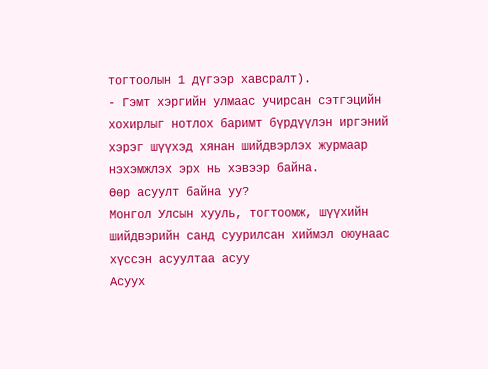тогтоолын 1 дүгээр хавсралт).
- Гэмт хэргийн улмаас учирсан сэтгэцийн хохирлыг нотлох баримт бүрдүүлэн иргэний хэрэг шүүхэд хянан шийдвэрлэх журмаар нэхэмжлэх эрх нь хэвээр байна.
Өөр асуулт байна уу?
Монгол Улсын хууль, тогтоомж, шүүхийн шийдвэрийн санд суурилсан хиймэл оюунаас хүссэн асуултаа асуу
Асуух